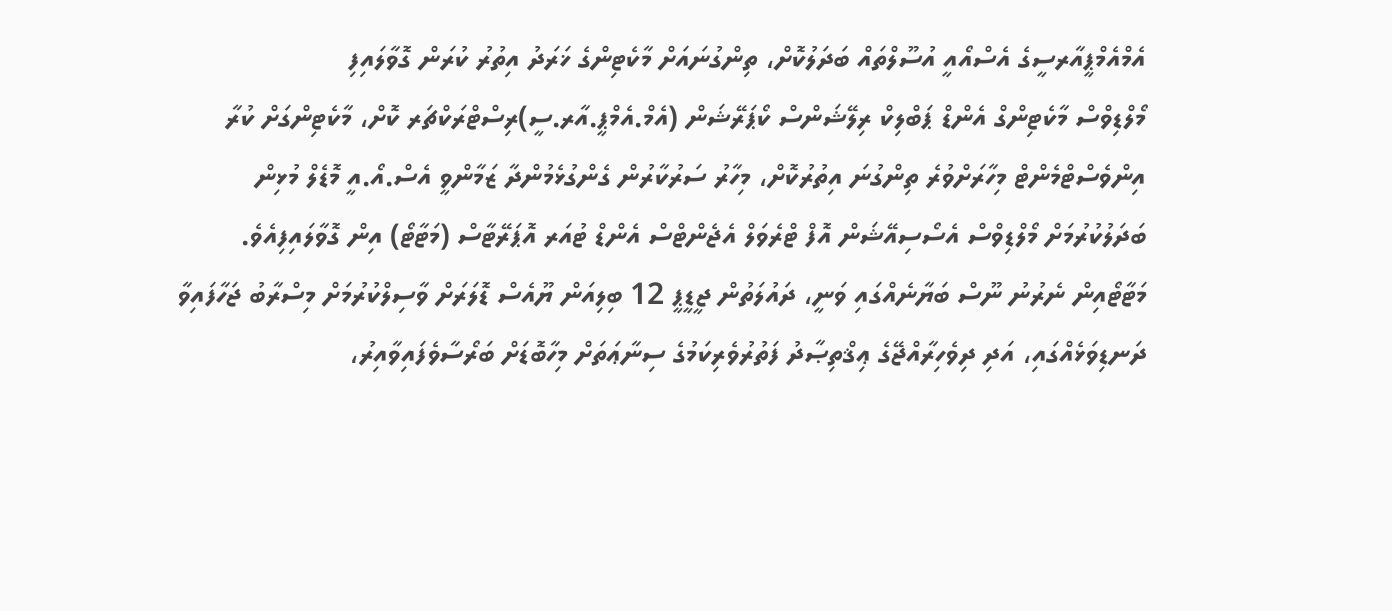އެމްއެމްޕީއާރސީގެ އެސްއޯއީ އުސޫލްތައް ބަދަލުކޮށް، ތިންގުނައަށް މާކެޓިންގެ ޚަރަދު އިތުރު ކުރަން ގޮވާލައިފި
މޯލްޑިވްސް މާކެޓިންގް އެންޑް ޕަބްލިކް ރިލޭޝަންސް ކޯޕަރޭޝަން (އެމް.އެމްޕީ.އާރ.ސީ)ރިސްޓްރަކްޗަރ ކޮށް، މާކެޓިންގަށް ކުރާ އިންވެސްޓްމެންޓް މިހާރަށްވުރެ ތިންގުނަ އިތުރުކޮށް، މިހާރު ސަރުކާރުން ގެންގުޅެމުންދާ ޒަމާންވީ އެސް.އޯ.އީ މޮޑެލް މުޅިން ބަދަލުކުރުމަށް މޯލްޑިވްސް އެސޯސިއޭޝަން އޮފް ޓްރެވަލް އެޖެންޓްސް އެންޑް ޓުއަރ އޮޕަރޭޓާސް (މަޓާޓޯ) އިން ގޮވާލައިފިއެވެ.
މަޓާޓޯއިން ނެރުނު ނޫސް ބަޔާނެއްގައި ވަނީ، ދައުލަތުން ޖީޑީޕީ 12 ބިލިއަން ޔޫއެސް ޑޮލަރަށް ވާސިލްކުރުމަށް މިސްރާބު ޖަހާފައިވާ ދަނޑިވަޅެއްގައި، އަދި ދިވެހިރާއްޖޭގެ ޢިޤްތިޞާދު ފަތުރުވެރިކަމުގެ ސިނާޢަތަށް މިހާބޮޑަށް ބަރޯސާވެފައިވާއިރު،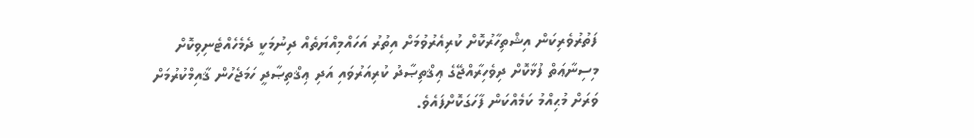ފަތުރުވެރިކަން އިޝްތިހާރުކޮށް ކުރިއެރުވުމަށް އިތުރު އަހައްމިއްޔަތެއް ދިނުމަކީ ދެމެހެއްޓެނިވިކޮށް މިސިނާޢަތް ފުޅާކޮށް ދިވެހިރާއްޖޭގެ ޢިޤްތިޞާދު ކުރިއަރުވައި އަދި ޢިޤްތިޞާދީ ހަމަޖެހުން ޤާއިމްކުރުމަށް ވަރަށް މުޙިއްމު ކަމެއްކަން ފާހަގަކޮށްފައެވެ.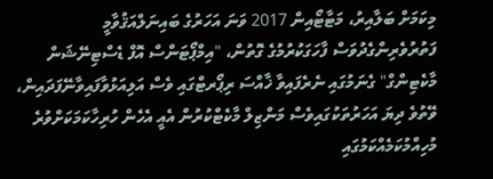މިކަމަށް ބަލާއިރު، މަޓާޓޯއިން 2017 ވަނަ އަހަރުގެ ބައިނަލްއަޤުވާމީ ފަތުރުވެރިންގެދުވަސް ފާހަގަކުރުމުގެ ގޮތުން، "އިމްޕޯޓަންސް އޮފް ޑެސްޓިނޭޝަން މާކެޓިންގް" ގެނަމުގައި ނެރެފައިވާ ޚާއްސަ ރިޕޯރޓްގައި ވެސް އަލިއަޅުވާފައިވާނޭފަދައިން، ވޭތުވެ ދިޔަ އަހަރުތަކުގައިވެސް މަންޒިލް މާކެޓްކުރުން އެއީ އެހެން ހުރިހާކަމަކަށްވުރެ މުހިއްމުކަމެއްކަމުގައި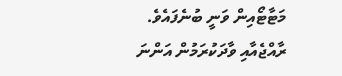މަޓާޓޯއިން ވަނީ ބުނެފައެވެ.
ރާއްޖެއާއި ވާދަކުރަމުން އަންނަ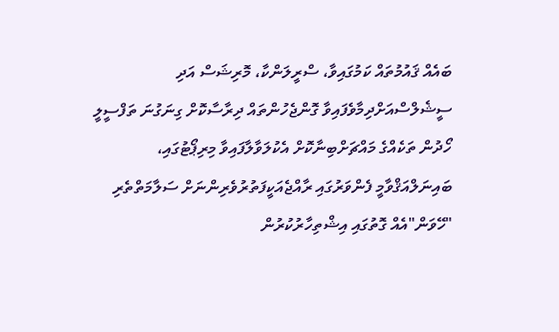ބައެއް ޤައުމުތައް ކަމުގައިވާ، ސްރީލަންކާ، މޮރިޝަސް އަދި ސީޝެލްސްއަށްދިމާވެފައިވާ ގޮންޖެހުންތައް ދިރާސާކޮށް ގިނަގުނަ ތަފްސީލީ ހޯދުން ތަކެއްގެ މައްޗަށްބިނާކޮށް އެކުލަވާލާފައިވާ މިރިޕޯޓުގައި، ބައިނަލްއަޤްވާމީ ފެންވަރުގައި ރާއްޖެއަކީފަތުރުވެރިންނަށް ސަލާމަތްތެރި "ހޭވަން"އެއް ގޮތުގައި އިޝްތިހާރުކުރުން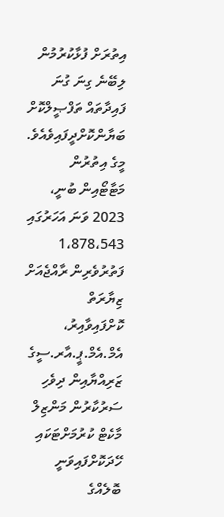އިތުރަށް ފުޅާކުރުމުން ލިބޭނެ ގިނަ ގުނަ ފައިދާތައް ތަފްޞީލްކޮށް ބަޔާންކޮށްދީފައިވެއެވެ.
މީގެ އިތުރުން މަޓާޓޯއިން ބުނީ، 2023 ވަނަ އަހަރުގައި 1،878،543 ފަތުރުވެރިން ރާއްޖެއަށް ޒިޔާރަތް ކޮށްފައިވާއިރު، އެމް.އެމް.ޕީ.އާރ.ސީގެ ޒަރިއްޔާއިން ދިވެހި ސަރުކާރުން މަންޒިލް މާކެޓް ކުރުމަށްޓަކައި ހޭދަކޮށްފައިވަނީ ބޮލެއްގެ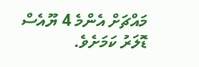މައްޗަށް އެންމެ 4 ޔޫއެސް ޑޮލަރު ކަމަށެވެ.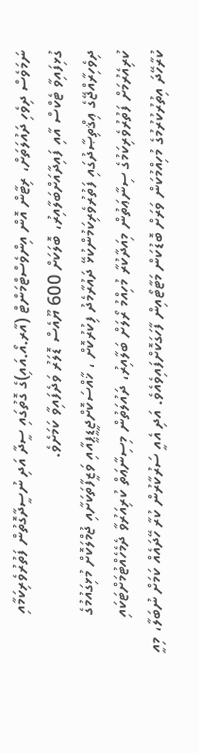ނަމަވެސް ދިވެހި ދައުލަތަށް، ރިޓާން އޮން އިންވެސްޓްމަންޓް (އާރ.އޯ.އައި)ގެ ގޮތުގައި ސީދާ އަދި ނުސީދާގޮތުން ފަތުރުވެރިކަމާއި ގުޅިފައިވާ ޓެކްސް އާއި ފައިދާއަށްބަލާއިރު، ބޮލަކަށް 600 ޔޫއެސް ޑޮލަރު ވަދެފައިވާ ކަމަށެވެ.
ދިވެހިރާއްޖޭގެ ޢިޤްތިޞާދުގައި ފަތުރުވެރިކަމުންކުޅޭ ދައުރާމެދު ފިކުރުކޮށް ، ޚާއްސަކޮށްޖީޑީޕީއާއި ވަޒީފާތަކަށާއި ޖުމްލަކޮށް މުޅިގައުމުގެ ކުރިއެރުމަށް ފަތުރުވެރިކަމުގެ ސިނާޢަތުން މިއަދާކުރާ މުހިއްމު ރޯލަށް ބަލާއިރު، ދައުލަތުން މިސިނާޢަތް ކުރިއަރުވާ ދެމެހެއްޓުމަށްޓަކައި ކުރާހޭދަ އިތުރުކުރުމުގެ މުހިއްމުކަން ވަރަށް ބޮޑުކަން މަޓާޓޯއިން ފާހަގަކޮށްފައިވެއެވެ. އަދި އެއީ ސަރުކާރުން ކުރާ ހޭދައެއް ކަމަށް ނުބަލާ، މިއީ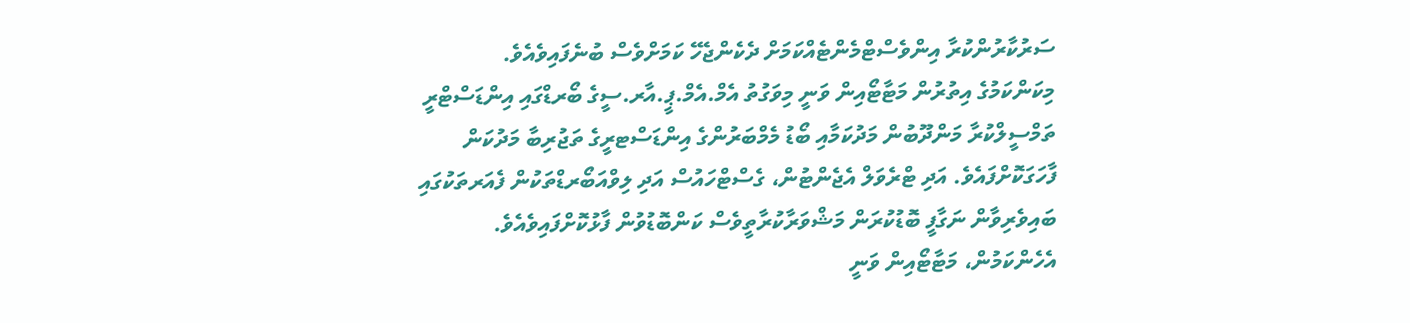ސަރުކާރުންކުރާ އިންވެސްޓްމެންޓެއްކަމަށް ދެކެންޖެހޭ ކަމަށްވެސް ބުނެފައިވެއެވެ.
މިކަންކަމުގެ އިތުރުން މަޓާޓޯއިން ވަނީ މިވަގުތު އެމް.އެމް.ޕީ.އާރ.ސީގެ ބޯރޑްގައި އިންޑަސްޓްރީ ތަމްސީލްކުރާ މަންދޫބުން މަދުކަމާއި ބޯޑު މެމްބަރުންގެ އިންޑަސްޓރީގެ ތަޖުރިބާ މަދުކަން ފާހަގަކޮށްފައެވެ. އަދި ޓްރެވަލް އެޖެންޓުން، ގެސްޓްހައުސް އަދި ލިވްއަބޯރޑްތަކުން ފެއަރތަކުގައި ބައިވެރިވާން ނަގާފީ ބޮޑުކުރަން މަޝްވަރާކުރާތީވެސް ކަންބޮޑުވުން ފާޅުކޮށްފައިވެއެވެ.
އެހެންކަމުން، މަޓާޓޯއިން ވަނީ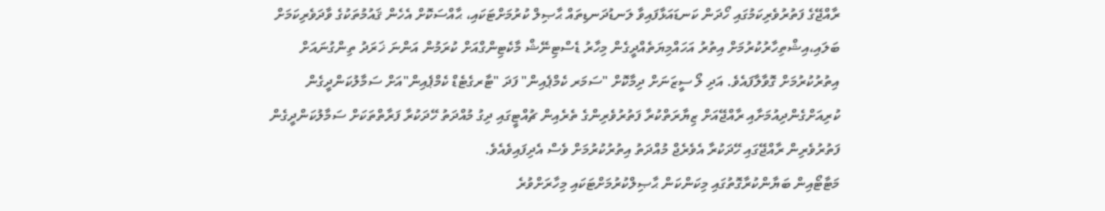ރާއްޖޭގެ ފަތުރުވެރިކަމުގައި ހޯދަން ކަނޑައަޅާފައިވާ ލަނޑުދަނޑިތައް ޙާޞިލް ކުރުމަށްޓަކައި، ޙާއްސަކޮށް އެހެން ޤައުމުތަކުގެ ވާދަވެރިކަމަށް ބަލައި،އިޝްތިހާރުކުރުމަށް އިތުރު އަހައްމިޔަތެއްދީގެން މިހާރު ޑެސްޓިނޭޝް މާކެޓިންގްއަށް ކުރަމުން އަންނަ ޚަރަދު ތިންގުނައަށް އިތުރުކުރުމަށް ގޮވާލާފައެވެ. އަދި ލޯ ސީޒަނަށް ދިމާކޮށް "ސަމަރ ކެމްޕެއިން" ފަދަ "ޓާރގެޓެޑް ކެމްޕެއިން"އަށް ސަމާލުކަންދީގެން ކުރިއަށްގެންދިއުމަށާއި ރާއްޖޭއަށް ޒިޔާރަތްކުރާ ފަތުރުވެރިންގެ ތެރެއިން ޗުއްޓީގައި ދިގު މުއްދަތު ހޭދަކުރާ ފަރާތްތަކަށް ސަމާލުކަންދީގެން ފަތުރުވެރިން ރާއްޖޭގައި ހޭދަކުރާ އެވެރެޖް މުއްދަތު އިތުރުކުރުމަށް ވެސް އެދިފައިވެއެވެ.
މަޓާޓޯއިން ބަޔާންކުރާގޮތުގައި މިކަންކަން ޙާޞިލްކުރުމަށްޓަކައި މިހާރަށްވުރެ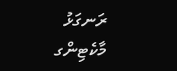ރަނގަޅު މާކެޓިންގ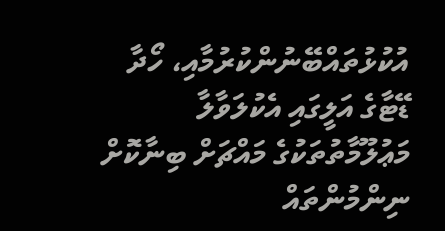އުކުޅުތައްބޭނުންކުރުމާއި، ހޯދާ ޑޭޓާގެ އަލީގައި އެކުލަވާލާ މަޢުލޫމާތުތަކުގެ މައްޗަށް ބިނާކޮށް ނިންމުންތައް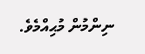ނިންމުން މުޙިއްމެވެ.